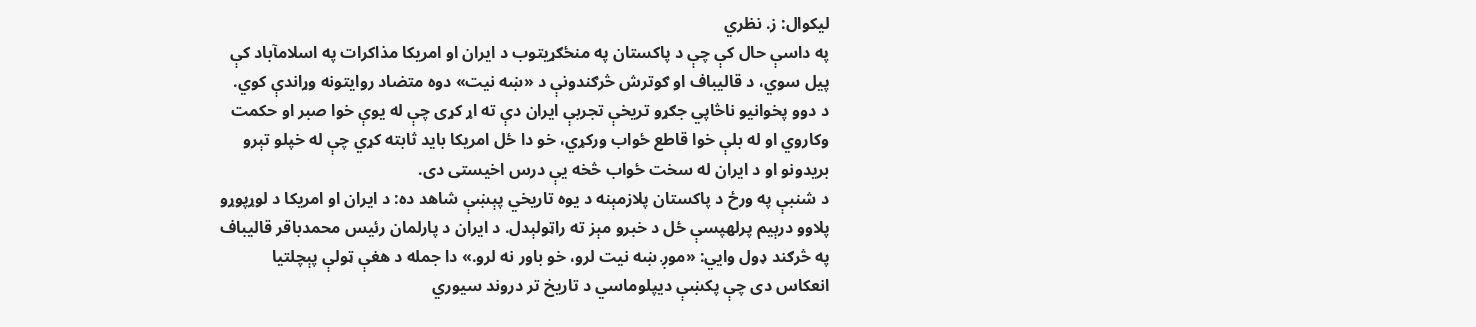لیکوال: ز. نظري
په داسې حال کې چې د پاکستان په منځګړیتوب د ایران او امریکا مذاکرات په اسلامآباد کې پیل سوي، د قالیباف او ګوترش څرګندونې د «ښه نیت» دوه متضاد روایتونه وړاندې کوي.
د دوو پخوانیو ناڅاپي جګړو تریخې تجربې ایران دې ته اړ کړی چې له یوې خوا صبر او حکمت وکاروي او له بلې خوا قاطع ځواب ورکړي، خو دا ځل امریکا باید ثابته کړي چې له خپلو تېرو بریدونو او د ایران له سخت ځواب څخه یې درس اخیستی دی.
د شنبې په ورځ د پاکستان پلازمېنه د یوه تاریخي پېښې شاهد ده: د ایران او امریکا د لوړپوړو پلاوو درېیم پرلهپسې ځل د خبرو مېز ته راټولېدل. د ایران د پارلمان رئیس محمدباقر قالیباف په څرګند ډول وايي: «موږ ښه نیت لرو، خو باور نه لرو.» دا جمله د هغې ټولې پېچلتیا انعکاس دی چې پکښې دیپلوماسي د تاریخ تر دروند سیوري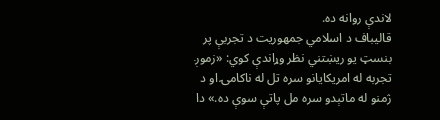لاندې روانه ده.
قالیباف د اسلامي جمهوریت د تجربې پر بنسټ یو ريښتني نظر وړاندې کوي: «زموږ تجربه له امریکایانو سره تل له ناکامۍ او د ژمنو له ماتېدو سره مل پاتې سوې ده.» دا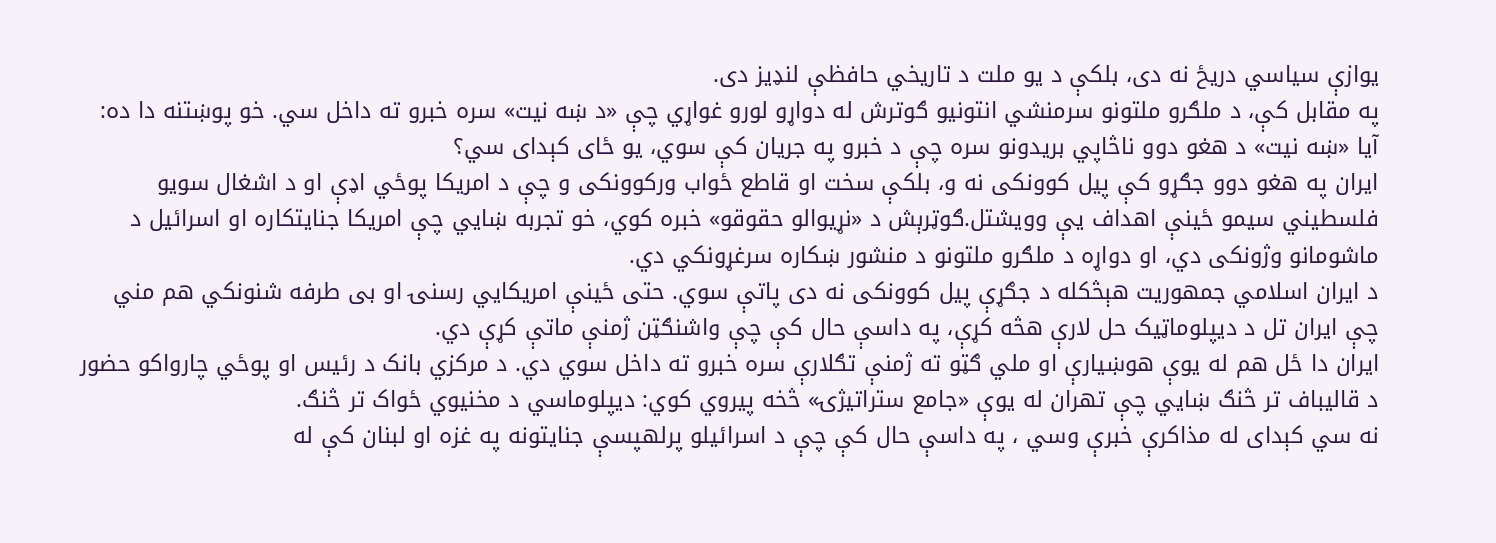یوازې سیاسي دریځ نه دی، بلکې د یو ملت د تاریخي حافظې لنډیز دی.
په مقابل کې، د ملګرو ملتونو سرمنشي انتونیو ګوترش له دواړو لورو غواړي چې «د ښه نیت» سره خبرو ته داخل سي. خو پوښتنه دا ده: آیا «ښه نیت» د هغو دوو ناڅاپي بریدونو سره چې د خبرو په جریان کې سوي، یو ځای کېدای سي؟
ایران په هغو دوو جګړو کې پیل کوونکی نه و، بلکې سخت او قاطع ځواب ورکوونکی و چې د امریکا پوځي اډې او د اشغال سویو فلسطیني سیمو ځینې اهداف یې وویشتل.ګوټرېش د «نړیوالو حقوقو» خبره کوي، خو تجربه ښايي چې امریکا جنایتکاره او اسرائیل د ماشومانو وژونکی دي، او دواړه د ملګرو ملتونو د منشور ښکاره سرغړونکي دي.
د ایران اسلامي جمهوریت هېڅکله د جګړې پیل کوونکی نه دی پاتې سوي. حتی ځینې امریکایي رسنۍ او بی طرفه شنونکي هم مني چې ایران تل د دیپلوماټیک حل لارې هڅه کړې، په داسې حال کې چې واشنګټن ژمنې ماتې کړې دي.
ایران دا ځل هم له یوې هوښیارې او ملي ګټو ته ژمنې تګلارې سره خبرو ته داخل سوي دي. د مرکزي بانک د رئیس او پوځي چارواکو حضور د قالیباف تر څنګ ښايي چې تهران له یوې «جامع ستراتیژۍ» څخه پیروي کوي: دیپلوماسي د مخنیوي ځواک تر څنګ.
نه سي کېدای له مذاکرې خبرې وسي ، په داسې حال کې چې د اسرائیلو پرلهپسې جنایتونه په غزه او لبنان کې له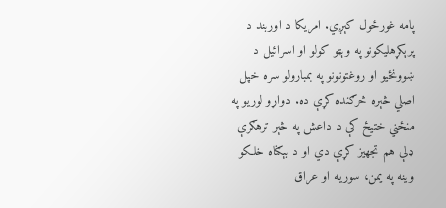پامه غورځول کېږي. امریکا د اوربند د پرېکړهلیکونو په وېټو کولو او اسرائیل د ښوونځیو او روغتونونو په بمبارولو سره خپل اصلي څېره څرګنده کړې ده. دواړو لوریو په منځني ختیځ کې د داعش په څېر ترهګرې ډلې هم تجهیز کړې دي او د بېګناه خلکو وینه په یمن، سوریه او عراق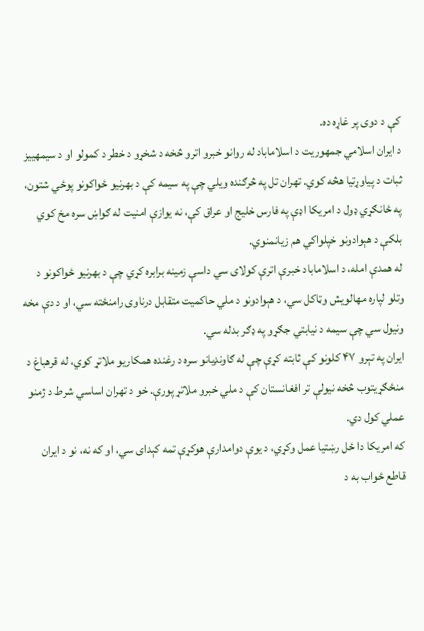کې د دوی پر غاړه ده.
د ایران اسلامي جمهوریت د اسلاماباد له روانو خبرو اترو څخه د شخړو د خطر د کمولو او د سیمهییز ثبات د پیاوړتیا هڅه کوي. تهران تل په څرګنده ویلي چې په سیمه کې د بهرنیو ځواکونو پوځي شتون، په ځانګړي ډول د امریکا اډې په فارس خلیج او عراق کې، نه یوازې امنیت له ګواښ سره مخ کوي بلکې د هېوادونو خپلواکي هم زیانمنوي.
له همدې امله، د اسلاماباد خبرې اترې کولای سي داسې زمینه برابره کړي چې د بهرنیو ځواکونو د وتلو لپاره مهالویش وټاکل سي، د هېوادونو د ملي حاکمیت متقابل درناوی رامنځته سي، او د دې مخه ونیول سي چې سیمه د نیابتي جګړو په ډګر بدله سي.
ایران په تېرو ۴۷ کلونو کې ثابته کړې چې له ګاونډیانو سره د رغنده همکاریو ملاتړ کوي، له قرهباغ د منځګړیتوب څخه نیولې تر افغانستان کې د ملي خبرو ملاتړ پورې. خو د تهران اساسي شرط د ژمنو عملي کول دي.
که امریکا دا ځل رښتیا عمل وکړي، د یوې دوامدارې هوکړې تمه کېدای سي، او که نه، نو د ایران قاطع ځواب به د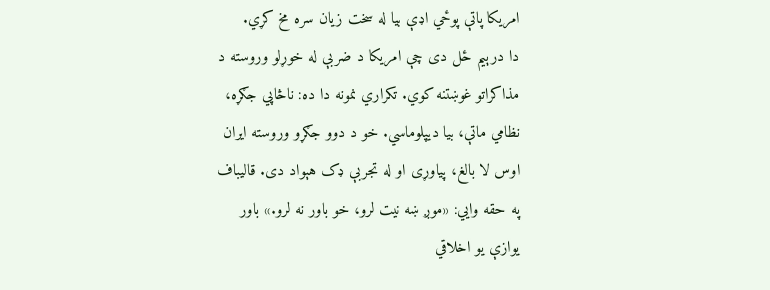امریکا پاتې پوځي اډې بیا له سخت زیان سره مخ کړي.
دا درېیم ځل دی چې امریکا د ضربې له خوړلو وروسته د مذاکراتو غوښتنه کوي. تکراري نمونه دا ده: ناڅاپي جګړه، نظامي ماتې، بیا دیپلوماسي. خو د دوو جګړو وروسته ایران اوس لا بالغ، پیاوړی او له تجربې ډک هېواد دی. قالیباف په حقه وايي: «موږ ښه نیت لرو، خو باور نه لرو.» باور یوازې یو اخلاقي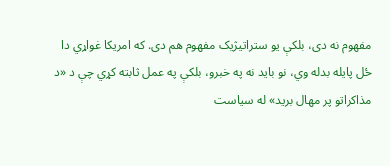مفهوم نه دی، بلکې یو ستراتیژیک مفهوم هم دی. که امریکا غواړي دا ځل پایله بدله وي، نو باید نه په خبرو، بلکې په عمل ثابته کړي چې د «د مذاکراتو پر مهال برید» له سیاست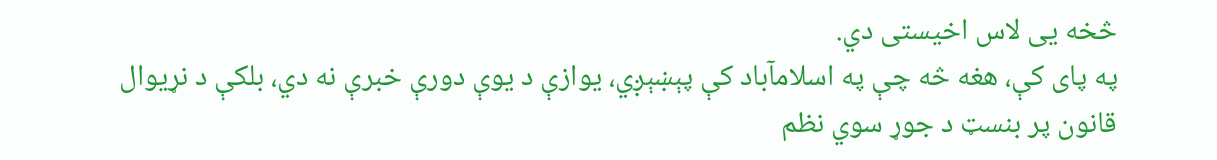څخه یی لاس اخیستی دي.
په پای کې، هغه څه چې په اسلامآباد کې پېښېږي، یوازې د یوې دورې خبرې نه دي، بلکې د نړیوال قانون پر بنسټ د جوړ سوي نظم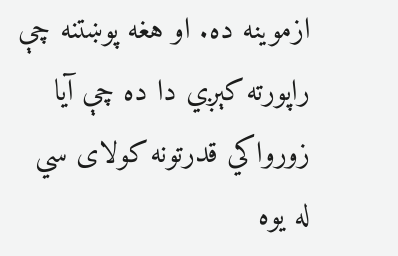ازموینه ده. او هغه پوښتنه چې راپورته کېږي دا ده چې آیا زورواکي قدرتونه کولای سي له یوه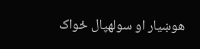هوښیار او سولهپال ځواک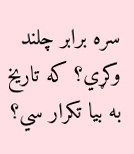سره برابر چلند وکړي؟ که تاریخ به بیا تکرار سي؟